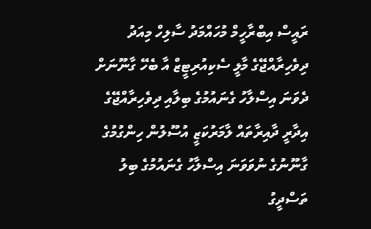ރައީސް އިބްރާހީމް މުހައްމަދު ސާލިހް މިއަދު ދިވެހިރާއްޖޭގެ މާލީ ސެކިއުރިޓީޒް އާ ބެހޭ ގާނޫނަށް ދެވަނަ އިސްލާހު ގެނައުމުގެ ބިލާއި ދިވެހިރާއްޖޭގެ އިދާރީ ދާއިރާތައް ލާމަރުކަޒީ އުސޫލުން ހިންގުމުގެ ގާނޫނުގެ ނުވަވަނަ އިސްލާހު ގެނައުމުގެ ބިލު ތަސްދީގު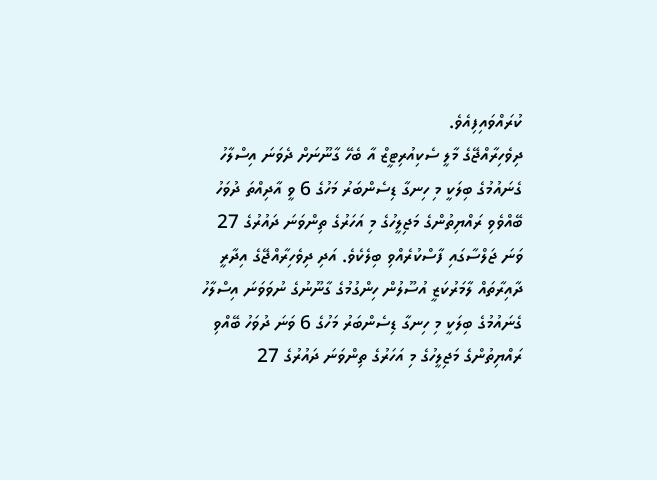ކުރައްވައިފިއެވެ.
ދިވެހިރާއްޖޭގެ މާލީ ސެކިއުރިޓީޒް އާ ބެހޭ ގާނޫނަށް ދެވަނަ އިސްލާހު ގެނައުމުގެ ބިލަކީ މި ހިނގާ ޑިސެންބަރު މަހުގެ 6 ވީ އާދިއްތަ ދުވަހު ބޭއްވެވި ރައްޔިތުންގެ މަޖިލީހުގެ މި އަހަރުގެ ތިންވަނަ ދައުރުގެ 27 ވަނަ ޖަލްސާގައި ފާސްކުރެއްވި ބިލެކެވެ. އަދި ދިވެހިރާއްޖޭގެ އިދާރީ ދާއިރާތައް ލާމަރުކަޒީ އުސޫލުން ހިންގުމުގެ ގާނޫނުގެ ނުވަވަނަ އިސްލާހު ގެނައުމުގެ ބިލަކީ މި ހިނގާ ޑިސެންބަރު މަހުގެ 6 ވަނަ ދުވަހު ބޭއްވި ރައްޔިތުންގެ މަޖިލީހުގެ މި އަހަރުގެ ތިންވަނަ ދައުރުގެ 27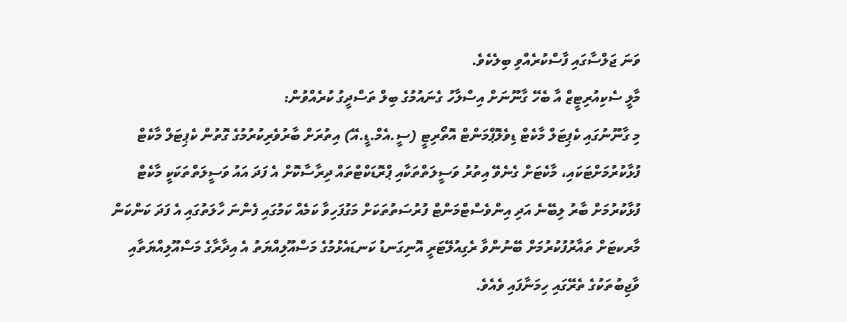ވަނަ ޖަލްސާގައި ފާސްކުރެއްވި ބިލެކެވެ.
މާލީ ސެކިއުރިޓީޒް އާ ބެހޭ ގާނޫނަށް އިސްލާހު ގެނައުމުގެ ބިލް ތަސްދީގު ކުރެއްވުން:
މި ގާނޫނުގައި ކެޕިޓަލް މާކެޓް ޑިވެލޮޕްމަންޓް އޮތޯރިޓީ (ސީ.އެމް.ޑީ.އޭ) އިތުރަށް ބާރުވެރިކުރުމުގެ ގޮތުން ކެޕިޓަލް މާކެޓް ފުޅާކުރުމަށްޓަކައި، މާކެޓަށް ގެނެވޭ އިތުރު ވަސީލަތްތަކާއި ޕްރޮޑަކްޓްތައް ދިރާސާކޮށް އެ ފަދަ އައު ވަސީލަތްތަކަކީ މާކެޓް ފުޅާކުރުމަށް ބާރު ލިބޭނެ އަދި އިންވެސްޓްމަންޓް ފުރުސަތުތަކަށް މަގުފަހިވާ ކަމެއް ކަމުގައި ފެންނަ ހާލަތުގައި އެ ފަދަ ކަންކަން މާރކޓަށް ތައާރުފުކުރުމަށް ބޭނުންވާ ރެގިއުލޭޓަރީ އޮނިގަނޑު ކަނޑައެޅުމުގެ މަސްއޫލިއްޔަތު އެ އިދާރާގެ މަސްއޫލިއްޔަތާއި ވާޖިބުތަކުގެ ތެރޭގައި ހިމަނާފައި ވެއެވެ.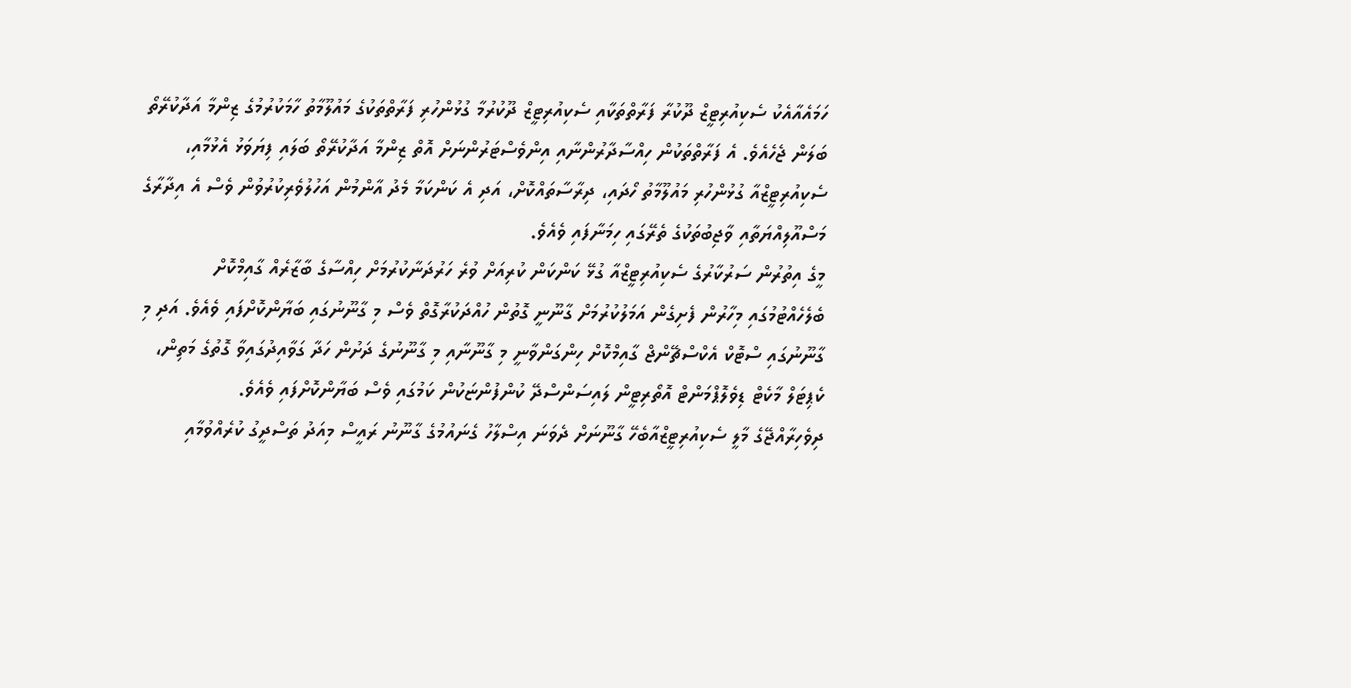ހަމައެއާއެކު ސެކިއުރިޓީޒް ދޫކުރާ ފަރާތްތަކާއި ސެކިއުރިޓީޒް ދޫކުރުމާ ގުޅުންހުރި ފަރާތްތަކުގެ މައުލޫމާތު ހާމަކުރުމުގެ ޒިންމާ އަދާކުރޭތޯ ބަލަން ޖެހެއެވެ. އެ ފަރާތްތަކުން ހިއްސާދާރުންނާއި އިންވެސްޓަރުންނަށް އޮތް ޒިންމާ އަދާކުރޭތޯ ބަލައި ފިޔަވަޅު އެޅުމާއި، ސެކިއުރިޓީޒްއާ ގުޅުންހުރި މައުލޫމާތު ހޯދައި، ދިރާސާތައްކޮށް، އަދި އެ ކަންކަމާ މެދު އާންމުން އަހުލުވެރިކުރުވުން ވެސް އެ އިދާރާގެ މަސްއޫލިއްޔަތާއި ވާޖިބުތަކުގެ ތެރޭގައި ހިމަނާފައި ވެއެވެ.
މީގެ އިތުރުން ސަރުކާރުގެ ސެކިއުރިޓީޒްއާ ގުޅޭ ކަންކަން ކުރިއަށް ވުރެ ހަރުދަނާކުރުމަށް ހިއްސާގެ ބާޒާރެއް ގާއިމްކޮށް ބެލެހެއްޓުމުގައި މިހާރުން ފެށިގެން އަމަލުކުރުމަށް ގާނޫނީ ގޮތުން ހުއްދަކުރާގޮތް ވެސް މި ގާނޫނުގައި ބަޔާންކޮށްފައި ވެއެވެ. އަދި މި ގާނޫނުގައި ސްޓޮކް އެކްސްޗޭންޖް ގާއިމްކޮށް ހިންގަންވާނީ މި ގާނޫނާއި މި ގާނޫނުގެ ދަށުން ހަދާ ގަވާއިދުގައިވާ ގޮތުގެ މަތިން، ކެޕިޓަލް މާކެޓް ޑިވެލޮޕްމަންޓް އޮތޯރިޓީން ލައިސަންސްދޭ ކުންފުންޏަކުން ކަމުގައި ވެސް ބަޔާންކޮށްފައި ވެއެވެ.
ދިވެހިރާއްޖޭގެ މާލީ ސެކިއުރިޓީޒްއާބެހޭ ގާނޫނަށް ދެވަނަ އިސްލާހު ގެނައުމުގެ ގާނޫނު ރައީސް މިއަދު ތަސްދީގު ކުރެއްވުމާއި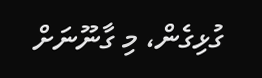ގުޅިގެން، މި ގާނޫނަށް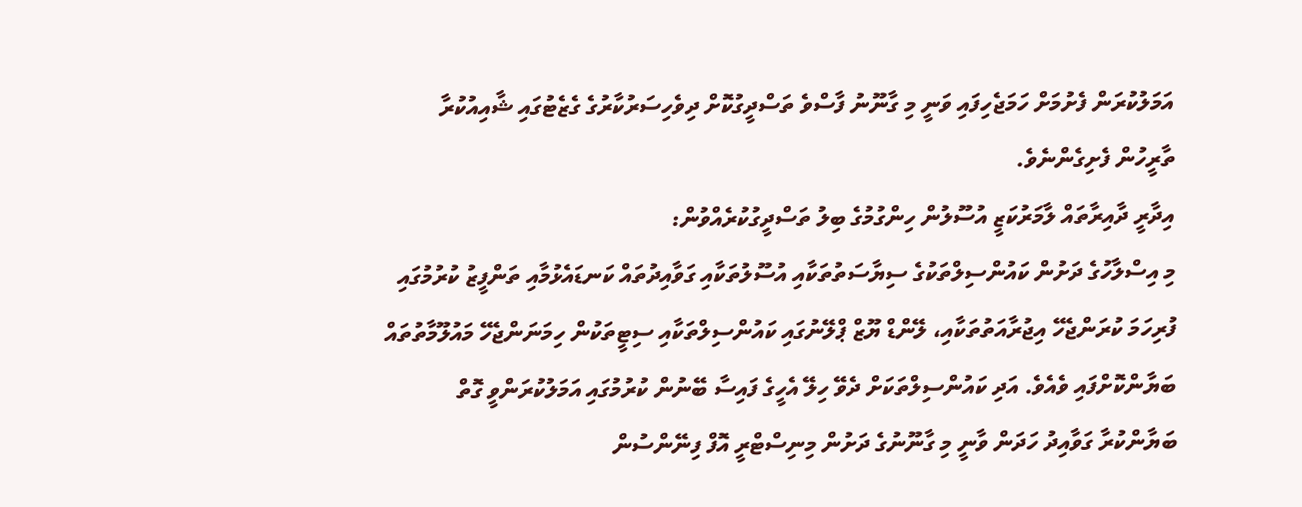އަމަލުކުރަން ފެށުމަށް ހަމަޖެހިފައި ވަނީ މި ގާނޫނު ފާސްވެ ތަސްދީގުކޮށް ދިވެހިސަރުކާރުގެ ގެޒެޓުގައި ޝާއިއުކުރާ ތާރީހުން ފެށިގެންނެވެ.
އިދާރީ ދާއިރާތައް ލާމަރުކަޒީ އުސޫލުން ހިންގުމުގެ ބިލު ތަސްދީގުކުރެއްވުން:
މި އިސްލާހުގެ ދަށުން ކައުންސިލްތަކުގެ ސިޔާސަތުތަކާއި އުސޫލުތަކާއި ގަވާއިދުތައް ކަނޑައެޅުމާއި ތަންފީޒު ކުރުމުގައި ފުރިހަމަ ކުރަންޖެހޭ އިޖުރާއަތުތަކާއި، ލޭންޑް ޔޫޒް ޕްލޭނުގައި ކައުންސިލްތަކާއި ސިޓީތަކުން ހިމަނަންޖެހޭ މައުލޫމާތުތައް ބަޔާންކޮށްފައި ވެއެވެ. އަދި ކައުންސިލްތަކަށް ދެވޭ ހިލޭ އެހީގެ ފައިސާ ބޭނުން ކުރުމުގައި އަމަލުކުރަންވީ ގޮތް ބަޔާންކުރާ ގަވާއިދު ހަދަން ވާނީ މި ގާނޫނުގެ ދަށުން މިނިސްޓްރީ އޮފް ފިނޭންސުން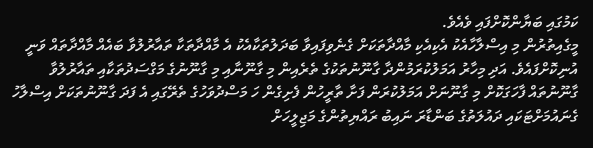ކަމުގައި ބަޔާންކޮށްފައި ވެއެވެ.
މީގެއިތުރުން މި އިސްލާހާއެކު އެކިއެކި މާއްދާތަކަށް ގެނެވިފައިވާ ބަދަލުތަކާއެކު އެ މާއްދާތަކާ ތައާރުލުވާ ބައެއް މާއްދާތައް ވަނީ އުނިކޮށްފައެވެ. އަދި މިހާރު އަމަލުކުރަމުންދާ ގާނޫނުތަކުގެ ތެރެއިން މި ގާނޫނާއި މި ގާނޫނުގެ މަގްސަދުތަކާއި ތައާރުލުވާ ގާނޫނުތައް ފާހަގަކޮށް މި ގާނޫނަށް އަމަލުކުރަން ފަށާ ތާރީހުން ފެށިގެން ހަ މަސްދުވަހުގެ ތެރޭގައި އެ ފަދަ ގާނޫނުތަކަށް އިސްލާހު ގެނައުމަށްޓަކައި ދައުލަތުގެ ބަންޑާރަ ނައިބު ރައްޔިތުންގެ މަޖިލީހަށް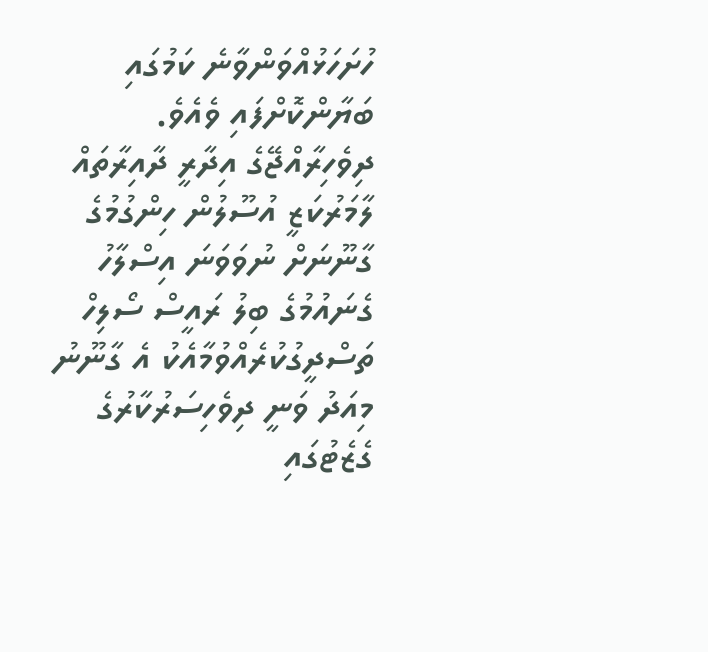ހުށަހަޅުއްވަންވާނެ ކަމުގައި ބަޔާންކޮށްފައި ވެއެވެ.
ދިވެހިރާއްޖޭގެ އިދާރީ ދާއިރާތައް ލާމަރުކަޒީ އުސޫލުން ހިންގުމުގެ ގާނޫނަށް ނުވަވަނަ އިސްލާހު ގެނައުމުގެ ބިލު ރައީސް ސޯލިހް ތަސްދީގުކުރެއްވުމާއެކު އެ ގާނޫނު މިއަދު ވަނީ ދިވެހިސަރުކާރުގެ ގެޒެޓުގައި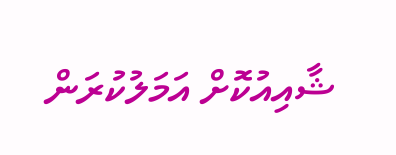ޝާއިއުކޮށް އަމަލުކުރަން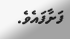ފަށާފައެވެ.